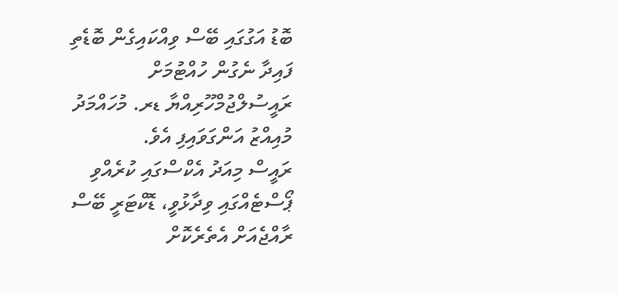ބޮޑު އަގުގައި ބޭސް ވިއްކައިގެން ބޮޑެތި ފައިދާ ނެގުން ހުއްޓުމަށް ރައީސުލްޖުމްހޫރިއްޔާ ޑރ. މުހައްމަދު މުއިއްޒު އަންގަވައިފި އެވެ.
ރައީސް މިއަދު އެކްސްގައި ކުރެއްވި ޕޯސްޓެއްގައި ވިދާޅުވީ، ޑޮކްޓަރީ ބޭސް ރާއްޖެއަށް އެތެރެކޮށް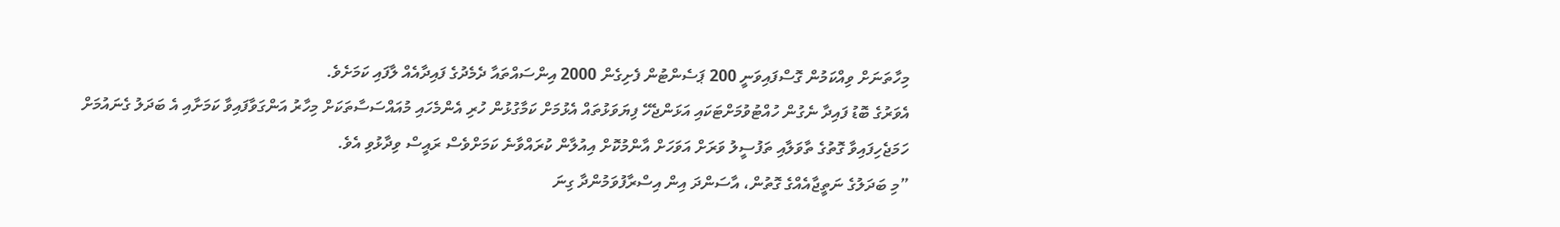މިހާތަނަށް ވިއްކަމުން ގޮސްފައިވަނީ 200 ޕަސެންޓުން ފެށިގެން 2000 އިންސައްތައާ ދެމެދުގެ ފައިދާއެއް ލާފައި ކަމަށެވެ.
އެވަރުގެ ބޮޑު ފައިދާ ނެގުން ހުއްޓުވުމަށްޓަކައި އަޅަންޖެހޭ ފިޔަވަޅުތައް އެޅުމަށް ކަމާގުޅުން ހުރި އެންމެހައި މުއައްސަސާތަކަށް މިހާރު އަންގަވާފައިވާ ކަމަށާއި އެ ބަދަލު ގެނައުމަށް ހަމަޖެހިފައިވާ ގޮތުގެ ތާވަލާއި ތަފުސީލު ވަރަށް އަވަހަށް އާންމުކޮށް އިއުލާން ކުރައްވާނެ ކަމަށްވެސް ރައީސް ވިދާޅުވި އެވެ.
”މި ބަދަލުގެ ނަތީޖާއެއްގެ ގޮތުން، އާސަންދަ އިން އިސްރާފުވަމުންދާ ގިނަ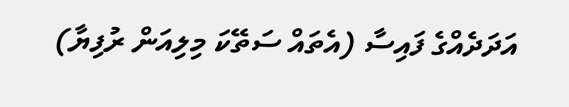އަދަދެއްގެ ފައިސާ (އެތައް ސަތޭކަ މިލިއަން ރުފިޔާ)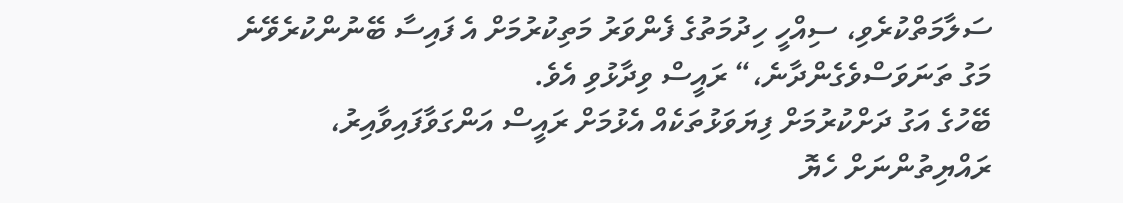ސަލާމަތްކުރެވި، ސިއްހީ ހިދުމަތުގެ ފެންވަރު މަތިކުރުމަށް އެ ފައިސާ ބޭނުންކުރެވޭނެ މަގު ތަނަވަސްވެގެންދާނެ،“ ރައީސް ވިދާޅުވި އެވެ.
ބޭހުގެ އަގު ދަށްކުރުމަށް ފިޔަވަޅުތަކެއް އެޅުމަށް ރައީސް އަންގަވާފައިވާއިރު، ރައްޔިތުންނަށް ހެޔޮ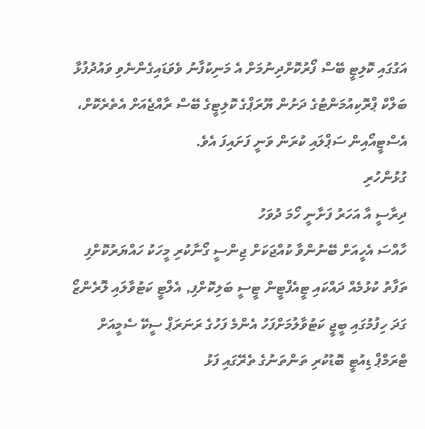އަގުގައި ކޮލިޓީ ބޭސް ފޯރުކޮށްދިނުމަށް އެ މަނިކުފާނު ވެވަޑައިގެންނެވި ވައުދުފުޅާ ބަލްކް ޕްރޮކިއުމަންޓުގެ ދަށުން ޔޫރަޕްގެ ކޮލިޓީގެ ބޭސް ރާއްޖެއަށް އެތެރެކޮށް، އެސްޓީއޯއިން ސަޕްލައި ކުރަން ވަނީ ފަށައިފަ އެވެ.
ގުޅުންހުރި
ދިރާސީ އާ އަހަރު ފަށާނީ ހޯމަ ދުވަހު
ހާއްސަ އެހީއަށް ބޭނުންވާ ކުއްޖަކަށް ޖިންސީ ގޯނާކުރި މީހަކު ހައްޔަރުކޮށްފި
ތަފާތު ކުޅުމެއް ދައްކައި ޓީއެފްޓީން ޓީސީ ބަލިކޮށްފި, އެލްޓީ ކަޓުވާލައި ލޮރެންޒޯ
ގަދަ ހިފުމުގައި ބީޖީ ކަޓުވާލުމަށްފަހު އެންމެ ފަހުގެ ރަނަރަޕް ސީކޭ ސެމީއަށް
ޓްރަމްޕް ޑިއުޓީ ބޮޑުކުރި ތަންތަނުގެ ތެރޭގައި ފަޅު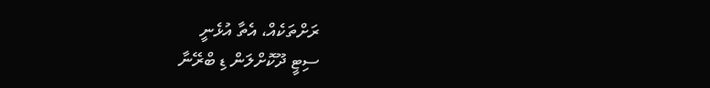ރަށްތަކެއް، އެތާ އުޅެނީ
ސިޓީ ދޫކޮށްލަން ޑި ބްރޭނާ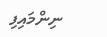ނިންމައިފި